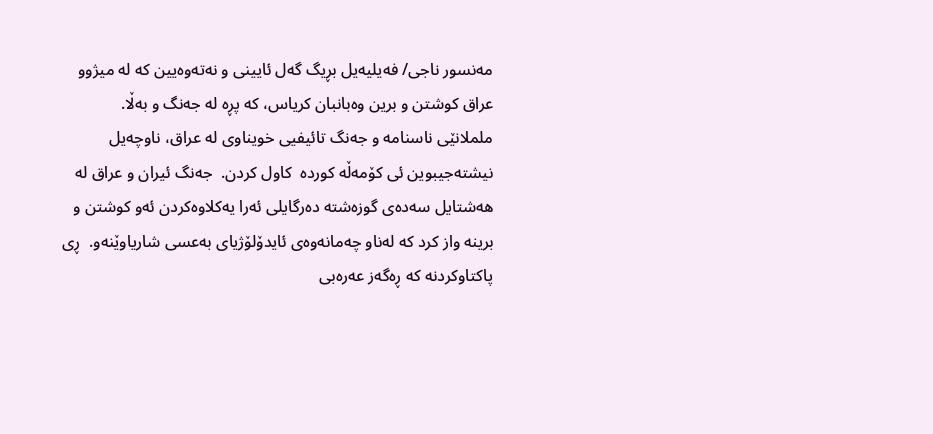مەنسور ناجی/ فەیلیەیل بڕیگ گەل ئایینی و نەتەوەیین کە لە میژوو عراق کوشتن و برین وەبانبان کریاس، کە پڕە لە جەنگ و بەڵا.  ململانێی ناسنامە و جەنگ تائیفیی خویناوی لە عراق، ناوچەیل نیشتەجیبوین ئی کۆمەڵە کوردە  کاول کردن.  جەنگ ئیران و عراق لە هەشتایل سەدەی گوزەشتە دەرگایلی ئەرا یەکلاوەکردن ئەو کوشتن و برینە واز کرد کە لەناو چەمانەوەی ئایدۆلۆژیای بەعسی شاریاوێنەو.  ڕی پاکتاوکردنە کە ڕەگەز عەرەبی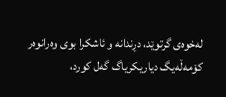لەخوەی گرتوێد، دڕندانە و ئاشکرا بوی وەرانوەر کۆمەڵەیگ دیاریکریاگ گەل کورد،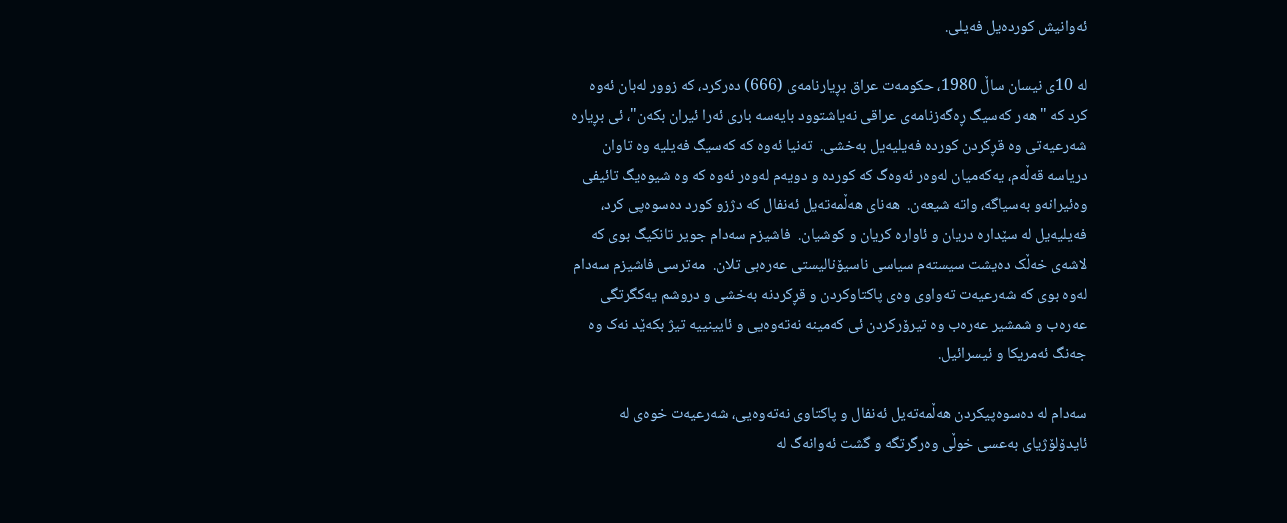ئەوانیش کوردەیل فەیلی.

لە 10ی نیسان ساڵ 1980، حکومەت عراق بڕیارنامەی (666) دەرکرد، کە زوور لەبان ئەوە کرد کە "هەر کەسیگ ڕەگەزنامەی عراقی نەیاشتوود بایەسە باری ئەرا ئیران بکەن"، ئی بڕیارە شەرعیەتی وە قڕکردن کوردە فەیلیەیل بەخشی.  تەنیا ئەوە کە کەسیگ فەیلیە وە تاوان دریاسە قەڵەم، یەکەمیان لەوەر ئەوەگ کە کوردە و دویەم لەوەر ئەوە کە وە شیوەیگ تائیفی وەئیرانەو بەسیاگە، واتە شیعەن.  هەنای هەڵمەتەیل ئەنفال کە دژزو کورد دەسوەپی کرد، فەیلیەیل لە سێدارە دریان و ئاوارە کریان و کوشیان.  فاشیزم سەدام جویر تانکیگ بوی کە لاشەی خەڵک دەیشت سیستەم سیاسی ناسیۆنالیستی عەرەبی تلان.  مەترسی فاشیزم سەدام لەوە بوی کە شەرعیەت تەواوی وەی پاکتاوکردن و قڕکردنە بەخشی و دروشم یەکگرتگی عەرەب و شمشیر عەرەب وە تیرۆرکردن ئی کەمینە نەتەوەیی و ئایینییە تیژ بکەێد نەک وە جەنگ ئەمریکا و ئیسرائیل.

سەدام لە دەسوەپیکردن هەڵمەتەیل ئەنفال و پاکتاوی نەتەوەیی، شەرعیەت خوەی لە ئایدۆلۆژیای بەعسی خوڵی وەرگرتگە و گشت ئەوانەگ لە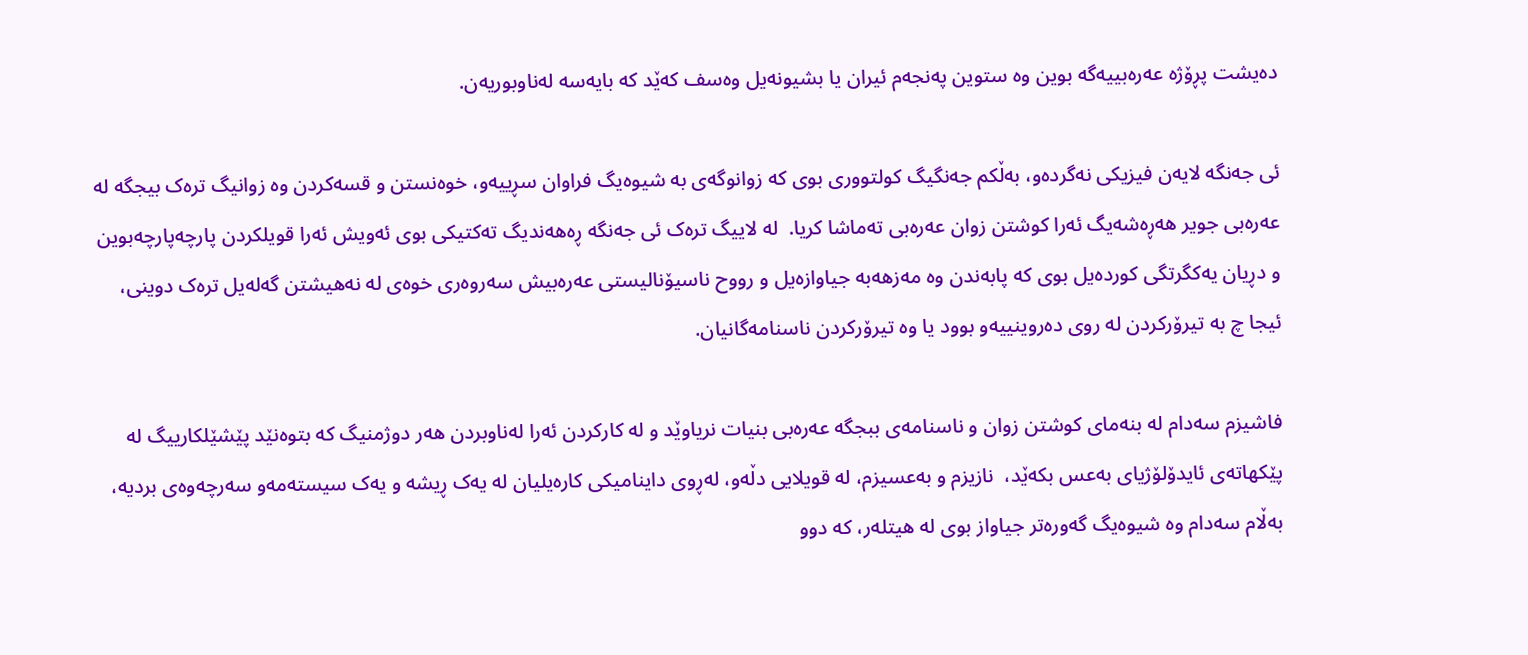دەیشت پڕۆژە عەرەبییەگە بوین وە ستوین پەنجەم ئیران یا بشیونەیل وەسف کەێد کە بایەسە لەناوبوریەن.

ئی جەنگە لایەن فیزیکی نەگردەو، بەڵکم جەنگیگ کولتووری بوی کە زوانوگەی بە شیوەیگ فراوان سڕییەو، خوەنستن و قسەکردن وە زوانیگ ترەک بیجگە لە عەرەبی جویر هەڕەشەیگ ئەرا کوشتن زوان عەرەبی تەماشا کریا.  لە لاییگ ترەک ئی جەنگە ڕەهەندیگ تەکتیکی بوی ئەویش ئەرا قویلکردن پارچەپارچەبوین و دڕیان یەکگرتگی کوردەیل بوی کە پابەندن وە مەزهەبە جیاوازەیل و رووح ناسیۆنالیستی عەرەبیش سەروەری خوەی لە نەهیشتن گەلەیل ترەک دوینی، ئیجا چ بە تیرۆرکردن لە روی دەروینییەو بوود یا وە تیرۆرکردن ناسنامەگانیان.

فاشیزم سەدام لە بنەمای کوشتن زوان و ناسنامەی ببجگە عەرەبی بنیات نریاوێد و لە کارکردن ئەرا لەناوبردن هەر دوژمنیگ کە بتوەنێد پێشێلکارییگ لە پێکهاتەی ئایدۆلۆژیای بەعس بکەێد،  نازیزم و بەعسیزم، لە قویلایی دڵەو، لەڕوی داینامیکی کارەیلیان لە یەک ڕیشە و یەک سیستەمەو سەرچەوەی بردیە، بەڵام سەدام وە شیوەیگ گەورەتر جیاواز بوی لە هیتلەر، کە دوو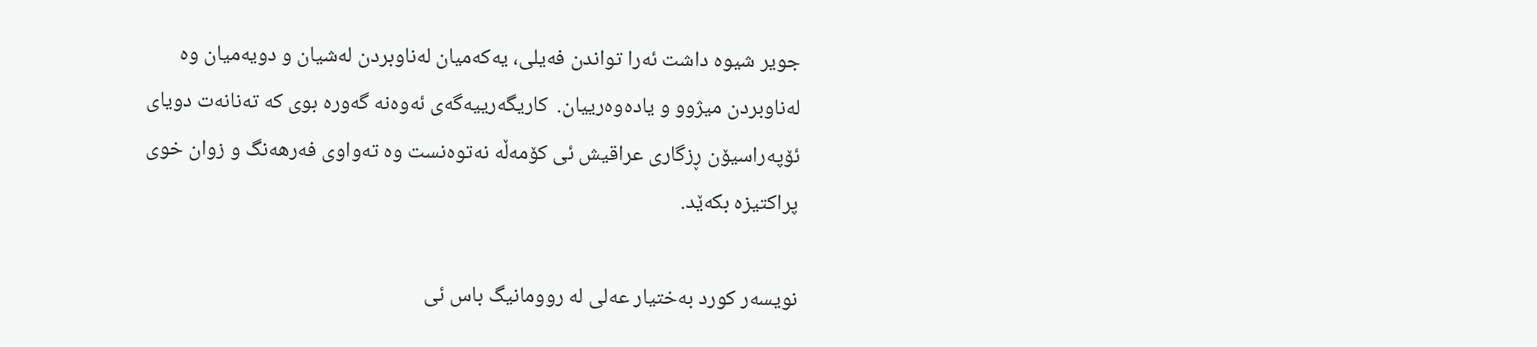جویر شیوە داشت ئەرا تواندن فەیلی، یەکەمیان لەناوبردن لەشیان و دویەمیان وە لەناوبردن میژوو و یادەوەرییان.  کاریگەرییەگەی ئەوەنە گەورە بوی کە تەنانەت دویای ئۆپەراسیۆن ڕزگاری عراقیش ئی کۆمەڵە نەتوەنست وە تەواوی فەرهەنگ و زوان خوی پراکتیزە بکەێد.

نویسەر کورد بەختیار عەلی لە روومانیگ باس ئی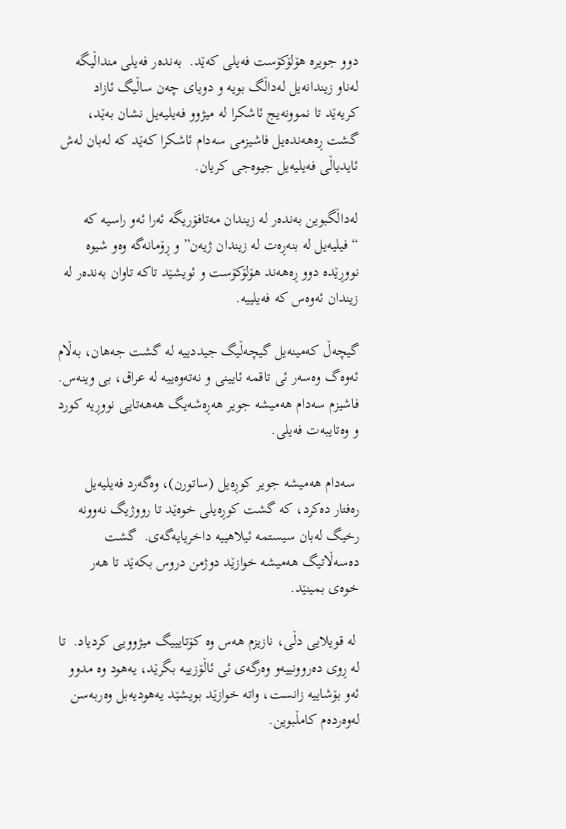دوو جویرە هۆلۆکۆست فەیلی کەێد.  بەندەر فەیلی منداڵیگە لەناو زیندانەیل لەداڵگ بویە و دویای چەن ساڵیگ ئازاد کریەێد تا نموونەیج ئاشکرا لە میژوو فەیلیەیل نشان بەێد، گشت ڕەهەندەیل فاشیزمی سەدام ئاشکرا کەێد کە لەبان لەش ئایدیاڵی فەیلیەیل جیوەجی کریان.

لەداڵگبوین بەندەر لە زیندان مەتافۆریگە ئەرا ئەو راسیە کە “فیلیەیل لە بنەڕەت لە زیندان ژیەن” و ڕۆمانەگە وەو شیوە نووڕێدە دوو ڕەهەند هۆلۆکۆست و ئویشێد تاکە تاوان بەندەر لە زیندان ئەوەس کە فەیلییە.

گیچەڵ کەمینەیل گیچەڵیگ جیددییە لە گشت جەهان، بەڵام ئەوەگ وەسەر ئی تاقمە ئایینی و نەتەوەییە لە عراق، بی وینەس.  فاشیزم سەدام هەمیشە جویر هەڕەشەیگ هەهەتایی نووڕیە کورد و وەتایبەت فەیلی.

 سەدام هەمیشە جویر کوڕەیل (ساتورن)، وەگەرد فەیلیەیل رەفتار دەکرد، کە گشت کوڕەیلی خوەێد تا رووژیگ نەوونە رخیگ لەبان سیستمە ئیلاهییە داخریایەگەی.  گشت دەسەڵاتیگ هەمیشە خوازێد دوژمن دروس بکەێد تا هەر خوەی بمینێد.

 لە قویلایی دڵی، نازیزم هەس وە کۆتایییگ میژوویی کردیاد.  تا لە ڕوی دەروونییەو وەرگەی ئی ئاڵۆزییە بگرێد، یەهود وە مدوو ئەو بۆشاییە زانست، واتە خوازێد بویشێد یەهودیەبل وەربەسن لەوەردەم کامڵبوین.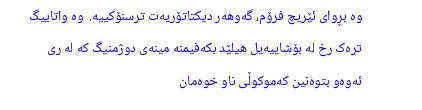وە بڕوای ئێریچ فرۆم، گەوهەر دیکتاتۆریەت ترسنۆکییە.  وە واتاییگ ترەک رخ لە بۆشاییەیل هیلێد بکەفیمنە مینەی دوژمنیگ کە لە ری ئەوەو بتوەنین کەموکوڵی ناو خوەمان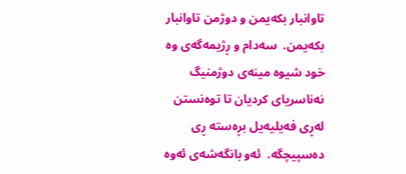تاوانبار بکەیمن و دوژمن تاوانبار بکەیمن.  سەدام و ڕژیمەگەی وە خود شیوە مینەی دوژمنیگ نەناسریای کردیان تا توەنستن لەڕی فەیلیەیل بڕەستە ڕی دەسپیچگە.  ئەو بانگەشەی ئەوە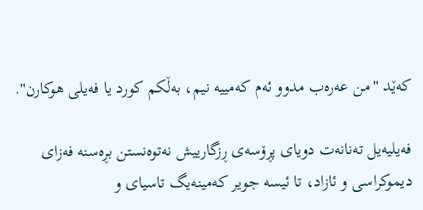کەێد "من عەرەب مدوو ئەم کەمییە نیم، بەڵکم کورد یا فەیلی هوکارن".

فەیلیەیل تەنانەت دویای پڕۆسەی ڕزگارییش نەتوەنستن بڕەسنە فەزای دیموکراسی و ئازاد، تا ئیسە جویر کەمینەیگ تاسیای و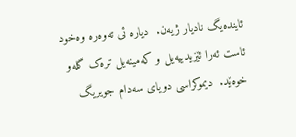ئایندەیگ نادیار ژیەن.  دیارە ئی تەوەرە وەخود ئاست ئەرا ئێزیدییەیل و کەمینەیل ترەک گلەو خوەێد.  دیموکراسی دویای سەدام جویریگ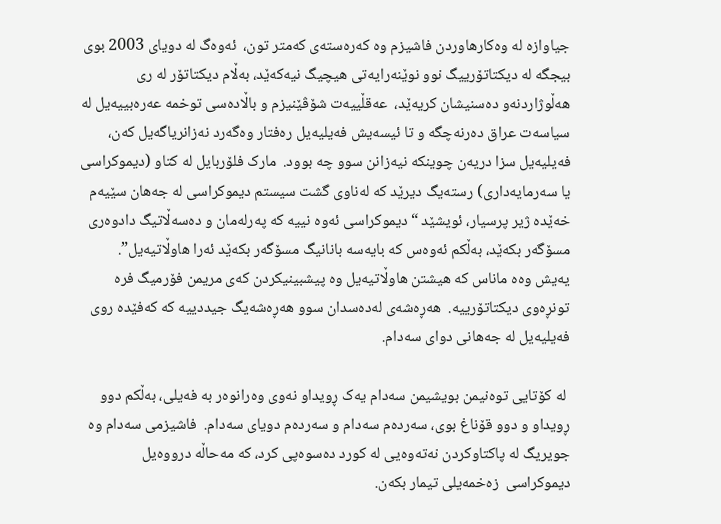جیاوازە لە وەکارهاوردن فاشیزم وە کەرەستەی کەمتر تون،  ئەوەگ لە دویای 2003 بوی بیجگە لە دیکتاتۆرییگ نوو نوێنەرایەتی هیچیگ نیەکەێد، بەڵام دیکتاتۆر لە ری هەڵوژاردنەو دەسنیشان کریەێد،  عەقڵییەت شۆڤێنیزم و باڵادەسی توخمە عەرەبییەیل لە سیاسەت عراق دەرنەچگە و تا ئیسەیش فەیلیەیل رەفتار وەگەرد نەزانریاگەیل کەن، فەیلیەیل سزا دریەن چوینکە نیەزانن سوو چە بوود.  مارک فلۆربایل لە کتاو (دیموکراسی یا سەرمایەداری) رستەیگ دیرێد کە لەناوی گشت سیستم دیموکراسی لە جەهان سێیەم خەێدە ژیر پرسیار، ئویشێد “دیموکراسی ئەوە نییە کە پەرلەمان و دەسەڵاتیگ دادوەری مسۆگەر بکەێد، بەڵکم ئەوەس کە بایەسە بانانیگ مسۆگەر بکەێد ئەرا هاوڵاتیەیل”.  یەیش وەە ماناس کە هیشتن هاوڵاتیەیل وە پیشبینیکردن کەی مریمن فۆرمیگ فرە تونڕەوی دیکتاتۆرییە.  هەڕەشەی لەدەسدان سوو هەڕەشەیگ جیددییە کە کەفێدە روی فەیلیەیل لە جەهانی دوای سەدام.

 لە کۆتایی توەنیمن بویشیمن سەدام یەک ڕویداو نەوی وەرانوەر بە فەیلی، بەڵکم دوو ڕویداو و دوو قۆناغ بوی، سەردەم سەدام و سەردەم دویای سەدام.  فاشیزمی سەدام وە جویریگ لە پاکتاوکردن نەتەوەیی لە کورد دەسوەپی کرد، کە مەحاڵە درووەیل دیموکراسی  زەخمەیلی تیمار بکەن.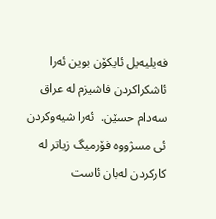فەیلیەیل ئایکۆن بوین ئەرا ئاشکراکردن فاشیزم لە عراق سەدام حسێن.  ئەرا شیەوکردن ئی مسژووە فۆرمیگ زیاتر لە کارکردن لەبان ئاست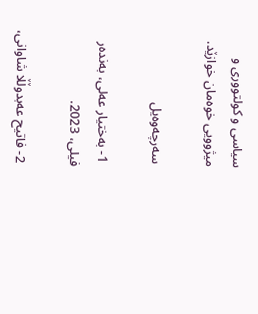سیاسی و کولتووری و میژوویی خوەمان خوازێد.

 سەرچەوەیل

 1- بەختیار عەلی، بەندەر فیلی، 2023.

 2- فاتیح عەبدوڵڵا شاوانی،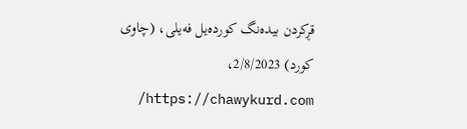قڕکردن بیدەنگ کوردەیل فەیلی، (چاوی کورد) 2/8/2023، https://chawykurd.com/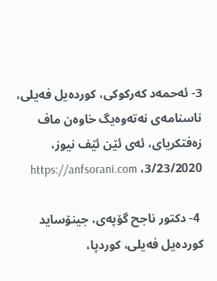3- ئەحمەد کەرکوکی، کوردەیل فەیلی، ناسنامەی نەتەوەیگ خاوەن ماف زەفتکریای، ئەی ئێن ئێف نیوز، 3/23/2020، https://anfsorani.com

 4- دکتور ناجح گۆپەی، جینۆساید کوردەیل فەیلی، کوردپا،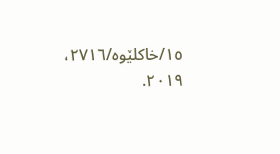١٥/خاکلێوە/٢٧١٦، ٢٠١٩.